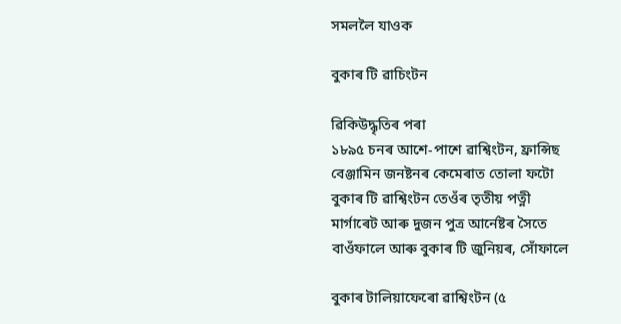সমললৈ যাওক

বুকাৰ টি ৱাচিংটন

ৱিকিউদ্ধৃতিৰ পৰা
১৮৯৫ চনৰ আশে-পাশে ৱাশ্বিংটন, ফ্ৰান্সিছ বেঞ্জামিন জনষ্টনৰ কেমেৰাত তোলা ফটো
বুকাৰ টি ৱাশ্বিংটন তেওঁৰ তৃতীয় পত্নী মাৰ্গাৰেট আৰু দুজন পুত্ৰ আৰ্নেষ্টৰ সৈতে বাওঁফালে আৰু বুকাৰ টি জুনিয়ৰ, সোঁফালে

বুকাৰ টালিয়াফেৰো ৱাশ্বিংটন (৫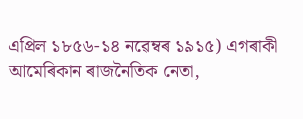এপ্ৰিল ১৮৫৬-১৪ নৱেম্বৰ ১৯১৫) এগৰাকী আমেৰিকান ৰাজনৈতিক নেতা,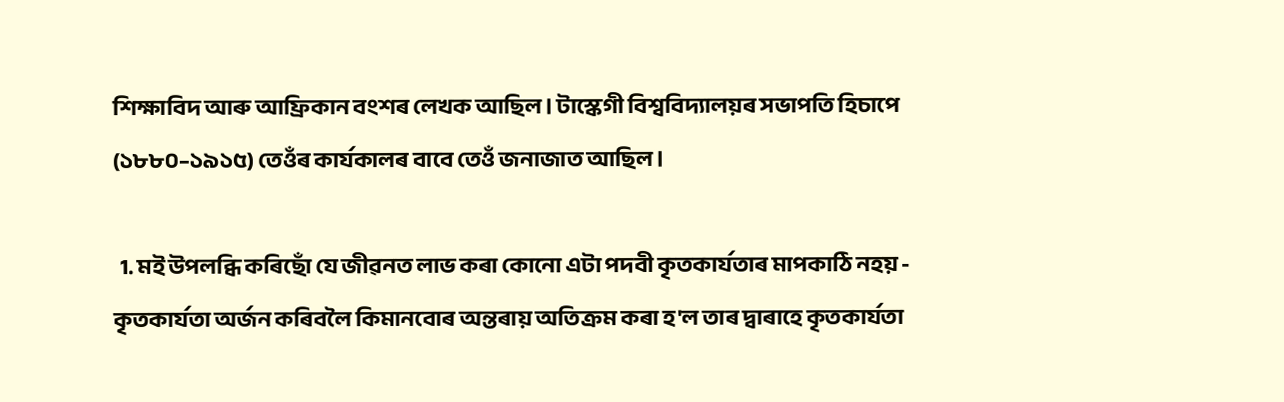শিক্ষাবিদ আৰু আফ্ৰিকান বংশৰ লেখক আছিল। টাস্কেগী বিশ্ববিদ্যালয়ৰ সভাপতি হিচাপে (১৮৮০–১৯১৫) তেওঁৰ কাৰ্যকালৰ বাবে তেওঁ জনাজাত আছিল।

  1. মই উপলব্ধি কৰিছোঁ যে জীৱনত লাভ কৰা কোনো এটা পদবী কৃতকাৰ্যতাৰ মাপকাঠি নহয় - কৃতকাৰ্যতা অৰ্জন কৰিবলৈ কিমানবোৰ অন্তৰায় অতিক্ৰম কৰা হ'ল তাৰ দ্বাৰাহে কৃতকাৰ্যতা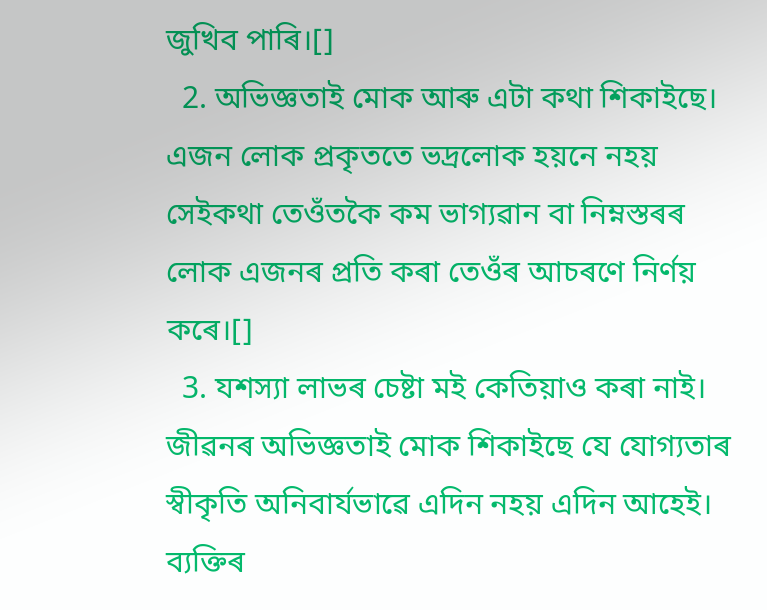জুখিব পাৰি।[]
  2. অভিজ্ঞতাই মোক আৰু এটা কথা শিকাইছে। এজন লোক প্ৰকৃততে ভদ্ৰলোক হয়নে নহয় সেইকথা তেওঁতকৈ কম ভাগ্যৱান বা নিম্নস্তৰৰ লোক এজনৰ প্ৰতি কৰা তেওঁৰ আচৰণে নিৰ্ণয় কৰে।[]
  3. যশস্যা লাভৰ চেষ্টা মই কেতিয়াও কৰা নাই। জীৱনৰ অভিজ্ঞতাই মোক শিকাইছে যে যোগ্যতাৰ স্বীকৃতি অনিবাৰ্যভাৱে এদিন নহয় এদিন আহেই। ব্যক্তিৰ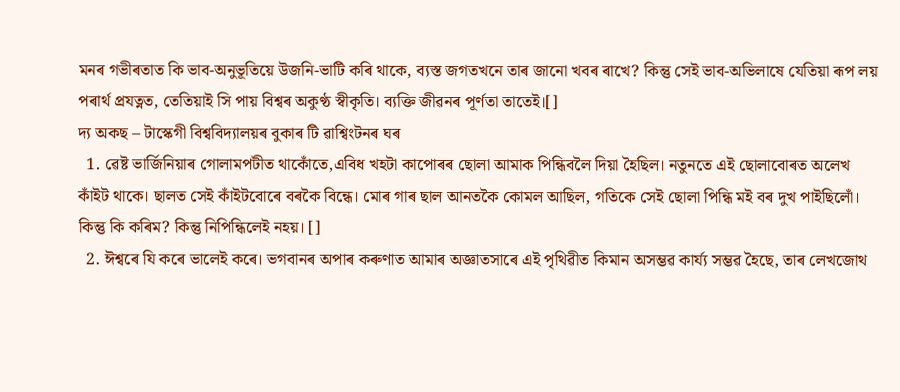মনৰ গভীৰতাত কি ভাব-অনুভূতিয়ে উজনি-ভাটি কৰি থাকে, ব্যস্ত জগতখনে তাৰ জানো খবৰ ৰাখে? কিন্তু সেই ভাব-অভিলাষে যেতিয়া ৰূপ লয় পৰাৰ্থ প্ৰযত্নত, তেতিয়াই সি পায় বিশ্বৰ অকুণ্ঠ স্বীকৃতি। ব্যক্তি জীৱনৰ পূৰ্ণতা তাতেই।[]
দ্য অকছ – টাস্কেগী বিশ্ববিদ্যালয়ৰ বুকাৰ টি ৱাশ্বিংটনৰ ঘৰ
  1. ৱেষ্ট ভাৰ্জিনিয়াৰ গোলামপটীত থাকোঁতে,এবিধ খহটা কাপোৰৰ ছোলা আমাক পিন্ধিবলৈ দিয়া হৈছিল। নতুনতে এই ছোলাবোৰত অলেখ কাঁইট থাকে। ছালত সেই কাঁইটবোৰে বৰকৈ বিন্ধে। মোৰ গাৰ ছাল আনতকৈ কোমল আছিল, গতিকে সেই ছোলা পিন্ধি মই বৰ দুখ পাইছিলোঁ। কিন্তু কি কৰিম? কিন্তু নিপিন্ধিলেই নহয়। []
  2. ঈশ্বৰে যি কৰে ভালেই কৰে। ভগবানৰ অপাৰ কৰুণাত আমাৰ অজ্ঞাতসাৰে এই পৃথিৱীত কিমান অসম্ভৱ কাৰ্য্য সম্ভৱ হৈছে, তাৰ লেখজোথ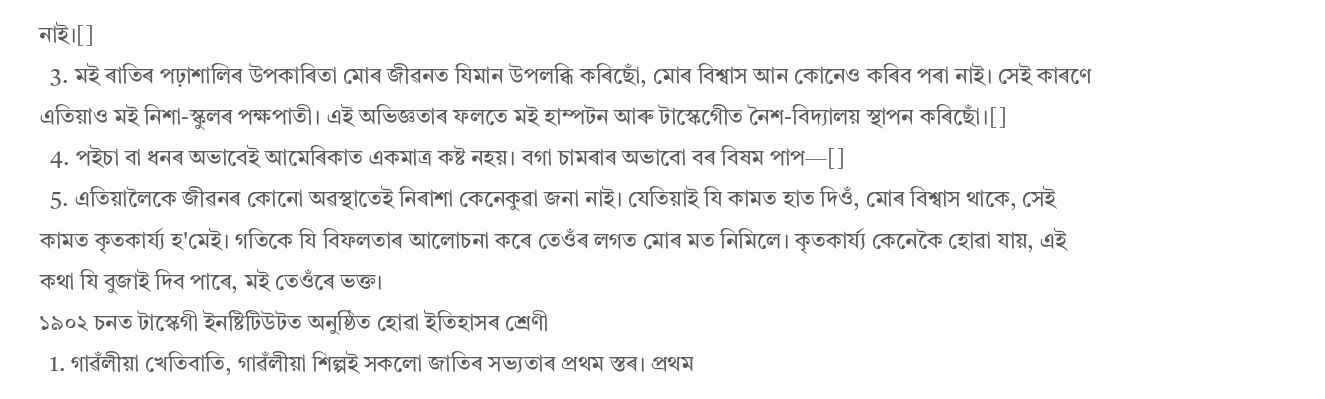নাই।[]
  3. মই ৰাতিৰ পঢ়াশালিৰ উপকাৰিতা মোৰ জীৱনত যিমান উপলব্ধি কৰিছোঁ, মোৰ বিশ্বাস আন কোনেও কৰিব পৰা নাই। সেই কাৰণে এতিয়াও মই নিশা-স্কুলৰ পক্ষপাতী। এই অভিজ্ঞতাৰ ফলতে মই হাম্পটন আৰু টাস্কেগেীত নৈশ-বিদ্যালয় স্থাপন কৰিছোঁ।[]
  4. পইচা বা ধনৰ অভাবেই আমেৰিকাত একমাত্ৰ কষ্ট নহয়। বগা চামৰাৰ অভাবো বৰ বিষম পাপ—[]
  5. এতিয়ালৈকে জীৱনৰ কোনো অৱস্থাতেই নিৰাশা কেনেকুৱা জনা নাই। যেতিয়াই যি কামত হাত দিওঁ, মোৰ বিশ্বাস থাকে, সেই কামত কৃতকাৰ্য্য হ'মেই। গতিকে যি বিফলতাৰ আলোচনা কৰে তেওঁৰ লগত মোৰ মত নিমিলে। কৃতকাৰ্য্য কেনেকৈ হোৱা যায়, এই কথা যি বুজাই দিব পাৰে, ম‍ই তেওঁৰে ভক্ত।
১৯০২ চনত টাস্কেগী ইনষ্টিটিউটত অনুষ্ঠিত হোৱা ইতিহাসৰ শ্ৰেণী
  1. গাৱঁলীয়া খেতিবাতি, গাৱঁলীয়া শিল্পই সকলো জাতিৰ সভ্যতাৰ প্ৰথম স্তৰ। প্ৰথম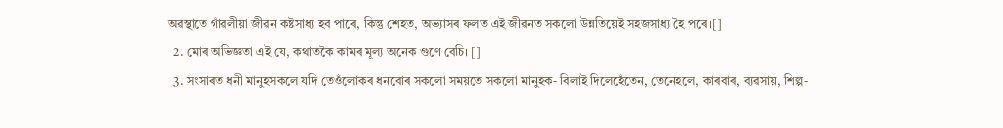অৱস্থাতে গাঁৱলীয়া জীৱন কষ্টসাধ্য হব পাৰে, কিন্তু শেহত, অভ্যাসৰ ফলত এই জীৱনত সকলো উন্নতিয়েই সহজসাধ্য হৈ পৰে।[]
  2. মোৰ অভিজ্ঞতা এই যে, কথাতকৈ কামৰ মূল্য অনেক গুণে বেচি। []
  3. সংসাৰত ধনী মানুহসকলে যদি তেওঁলোকৰ ধনবোৰ সকলো সময়তে সকলো মানুহক- বিলাই দিলেহেঁতেন, তেনেহলে, কাৰবাৰ, ব্যৱসায়, শিল্প-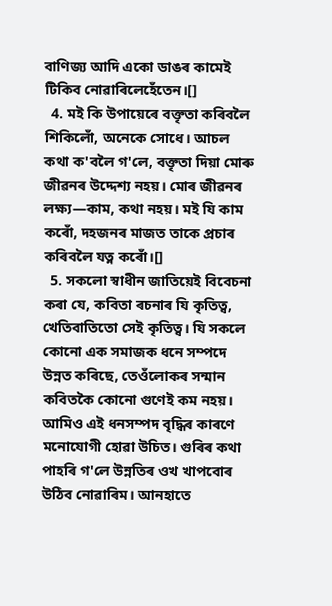বাণিজ্য আদি একো ডাঙৰ কামেই টিকিব নোৱাৰিলেহেঁতেন।[]
  4. মই কি উপায়েৰে বক্তৃতা কৰিবলৈ শিকিলোঁ, অনেকে সোধে। আচল কথা ক'বলৈ গ'লে, বক্তৃতা দিয়া মোৰু জীৱনৰ উদ্দেশ্য নহয়। মোৰ জীৱনৰ লক্ষ্য—কাম, কথা নহয়। ম‍ই যি কাম কৰোঁ, দহজনৰ মাজত তাকে প্ৰচাৰ কৰিবলৈ যত্ন কৰোঁ।[]
  5. সকলো স্বাধীন জাতিয়েই বিবেচনা কৰা যে, কবিতা ৰচনাৰ যি কৃতিত্ব, খেতিবাতিতো সেই কৃতিত্ব। যি সকলে কোনো এক সমাজক ধনে সম্পদে উন্নত কৰিছে, তেওঁলোকৰ সন্মান কবিতকৈ কোনো গুণেই কম নহয়। আমিও এই ধনসম্পদ বৃদ্ধিৰ কাৰণে মনোযোগী হোৱা উচিত। গুৰিৰ কথা পাহৰি গ'লে উন্নতিৰ ওখ খাপবোৰ উঠিব নোৱাৰিম। আনহাতে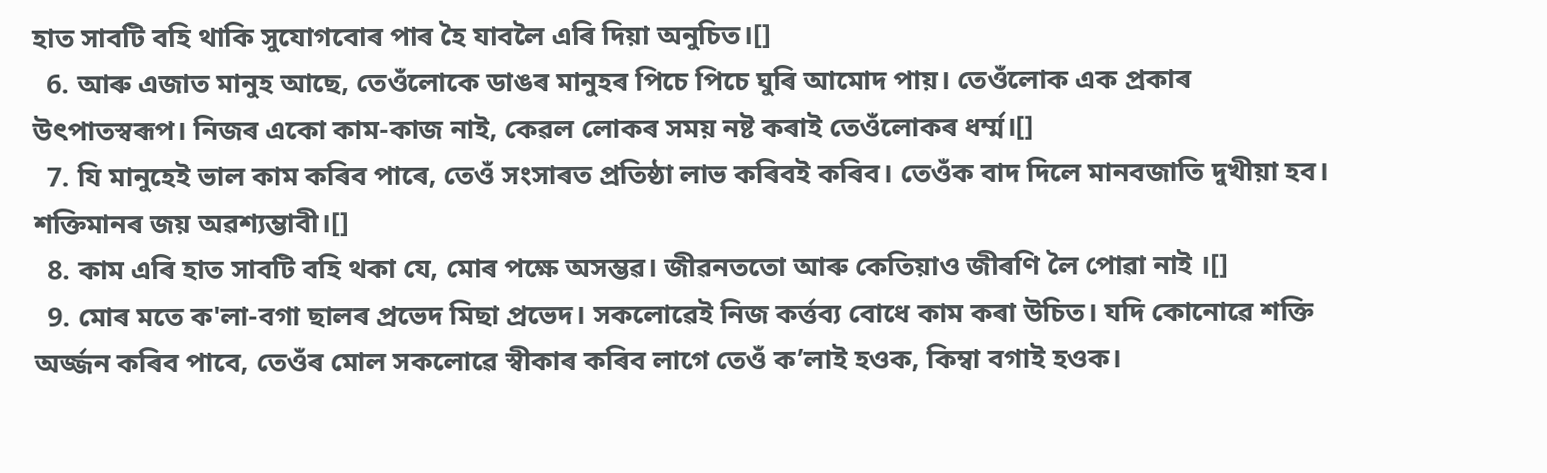হাত সাবটি বহি থাকি সুযোগবোৰ পাৰ হৈ যাবলৈ এৰি দিয়া অনুচিত।[]
  6. আৰু এজাত মানুহ আছে, তেওঁলোকে ডাঙৰ মানুহৰ পিচে পিচে ঘুৰি আমোদ পায়। তেওঁলোক এক প্ৰকাৰ উৎপাতস্বৰূপ। নিজৰ একো কাম-কাজ নাই, কেৱল লোকৰ সময় নষ্ট কৰাই তেওঁলোকৰ ধৰ্ম্ম।[]
  7. যি মানুহেই ভাল কাম কৰিব পাৰে, তেওঁ সংসাৰত প্ৰতিষ্ঠা লাভ কৰিবই কৰিব। তেওঁক বাদ দিলে মানবজাতি দুখীয়া হব। শক্তিমানৰ জয় অৱশ্যম্ভাবী।[]
  8. কাম এৰি হাত সাবটি বহি থকা যে, মোৰ পক্ষে অসম্ভৱ। জীৱনততো আৰু কেতিয়াও জীৰণি লৈ পোৱা নাই ।[]
  9. মোৰ মতে ক'লা-বগা ছালৰ প্ৰভেদ মিছা প্ৰভেদ। সকলোৱেই নিজ কৰ্ত্তব্য বোধে কাম কৰা উচিত। যদি কোনোৱে শক্তি অৰ্জ্জন কৰিব পাবে, তেওঁৰ মোল সকলোৱে স্বীকাৰ কৰিব লাগে তেওঁ ক’লাই হওক, কিম্বা বগাই হওক।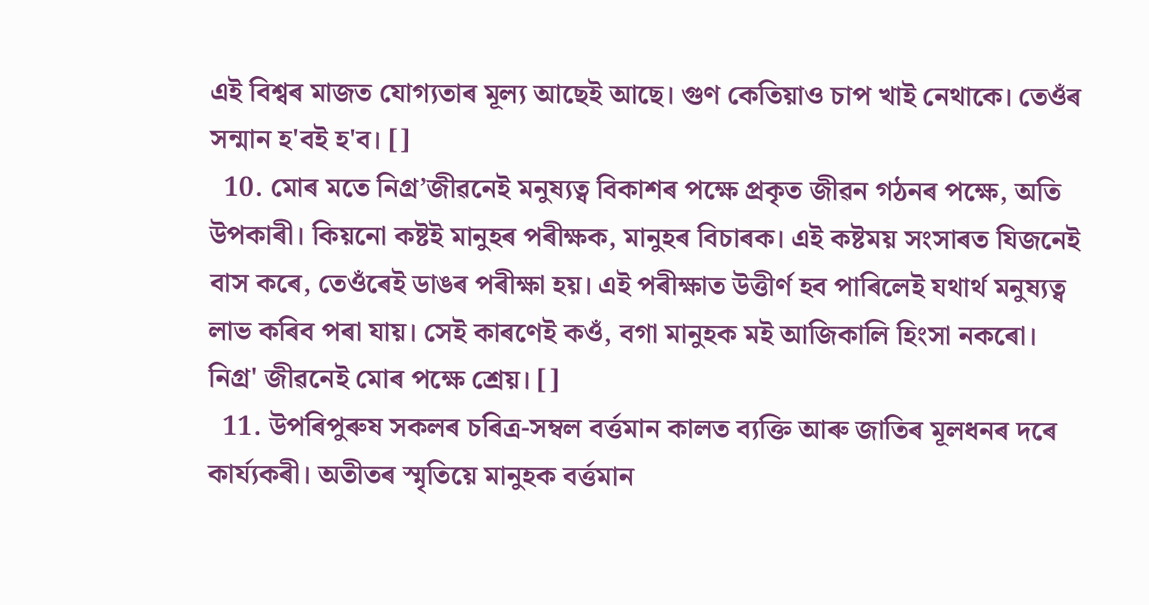এই বিশ্বৰ মাজত যোগ্যতাৰ মূল্য আছেই আছে। গুণ কেতিয়াও চাপ খাই নেথাকে। তেওঁৰ সন্মান হ'বই হ'ব। []
  10. মোৰ মতে নিগ্ৰ’জীৱনেই মনুষ্যত্ব বিকাশৰ পক্ষে প্ৰকৃত জীৱন গঠনৰ পক্ষে, অতি উপকাৰী। কিয়নো কষ্টই মানুহৰ পৰীক্ষক, মানুহৰ বিচাৰক। এই কষ্টময় সংসাৰত যিজনেই বাস কৰে, তেওঁৰেই ডাঙৰ পৰীক্ষা হয়। এই পৰীক্ষাত উত্তীৰ্ণ হব পাৰিলেই যথাৰ্থ মনুষ্যত্ব লাভ কৰিব পৰা যায়। সেই কাৰণেই কওঁ, বগা মানুহক মই আজিকালি হিংসা নকৰো। নিগ্ৰ' জীৱনেই মোৰ পক্ষে শ্ৰেয়। []
  11. উপৰিপুৰুষ সকলৰ চৰিত্ৰ-সম্বল বৰ্ত্তমান কালত ব্যক্তি আৰু জাতিৰ মূলধনৰ দৰে কাৰ্য্যকৰী। অতীতৰ স্মৃতিয়ে মানুহক বৰ্ত্তমান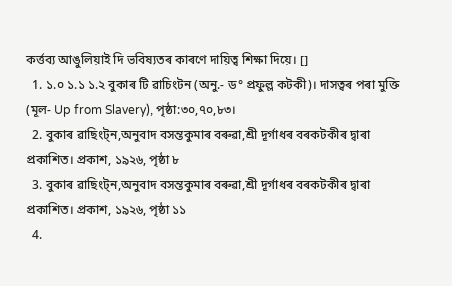কৰ্ত্তব্য আঙুলিয়াই দি ভবিষ্যতৰ কাৰণে দায়িত্ব শিক্ষা দিয়ে। []
  1. ১.০ ১.১ ১.২ বুকাৰ টি ৱাচিংটন (অনু.- ড° প্ৰফুল্ল কটকী)। দাসত্বৰ পৰা মুক্তি (মূল- Up from Slavery), পৃষ্ঠা:৩০,৭০,৮৩।
  2. বুকাৰ ৱাছিংট্ন,অনুবাদ বসন্তকুমাৰ বৰুৱা,শ্ৰী দূৰ্গাধৰ বৰকটকীৰ দ্বাৰা প্ৰকাশিত। প্ৰকাশ, ১৯২৬, পৃষ্ঠা ৮
  3. বুকাৰ ৱাছিংট্ন,অনুবাদ বসন্তকুমাৰ বৰুৱা,শ্ৰী দূৰ্গাধৰ বৰকটকীৰ দ্বাৰা প্ৰকাশিত। প্ৰকাশ, ১৯২৬, পৃষ্ঠা ১১
  4.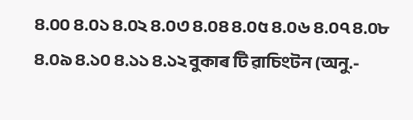৪.০০ ৪.০১ ৪.০২ ৪.০৩ ৪.০৪ ৪.০৫ ৪.০৬ ৪.০৭ ৪.০৮ ৪.০৯ ৪.১০ ৪.১১ ৪.১২ বুকাৰ টি ৱাচিংটন (অনু.-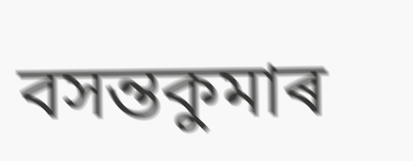বসন্তকুমাৰ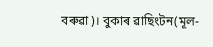বৰুৱা)। বুকাৰ ৱাছিংটন(মূল-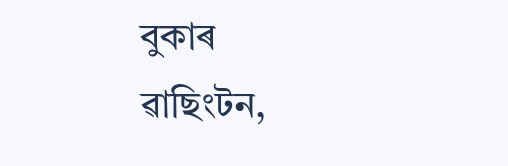বুকাৰ ৱাছিংটন,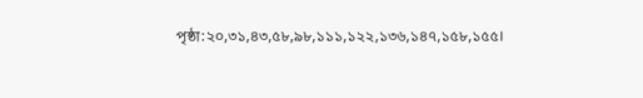পৃষ্ঠা:২০,৩১,৪৩,৫৮,৯৮,১১১,১২২,১৩৬,১৪৭,১৫৮,১৫৫।